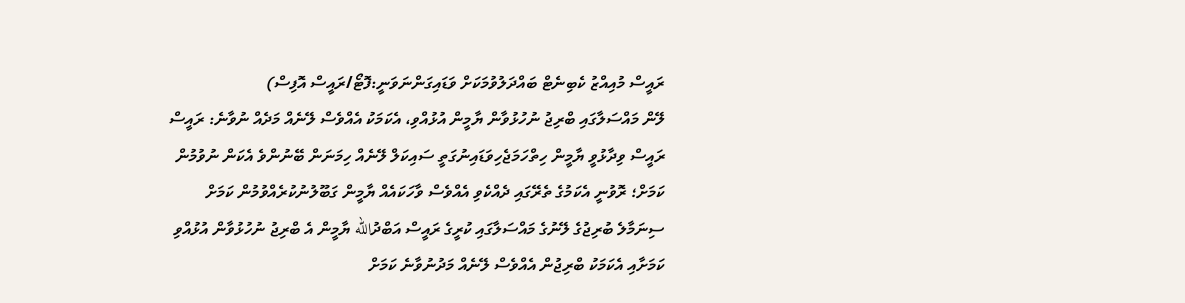ރައީސް މުއިއްޒު ކެބިނެޓް ބައްދަލުވުމަކަށް ވަޑައިގަންނަވަނީ:ފޮޓޯ/ރައީސް އޮފިސް)
ލޭން މައްސަލާގައި ބްރިޖު ނުހުޅުވާން ޔާމީން އުޅުއްވި، އެކަމަކު އެއްވެސް ލޭނެއް މަދެއް ނުވާނެ: ރައީސް
ރައީސް ވިދާޅުވީ ޔާމީން ހިތްހަމަޖެހިވަޑައިނުގަތީ ސައިކަލް ލޭނެއް ހިމަނަން ބޭނުންވެ އެކަން ނުވުމުން ކަމަށް؛ ރޮވުނީ އެކަމުގެ ތެރޭގައި ދެއްކެވި އެއްވެސް ވާހަކައެއް ޔާމީން ގަބޫލުނުކުރެއްވުމުން ކަމަށް
ސިނަމާލެ ބުރިޖުގެ ލޭނުގެ މައްސަލާގައި ކުރީގެ ރައީސް އަބްދުالله ޔާމީން އެ ބްރިޖު ނުހުޅުވާން އުޅުއްވި ކަމަށާއި އެކަމަކު ބްރިޖުން އެއްވެސް ލޭނެއް މަދުނުވާނެ ކަމަށް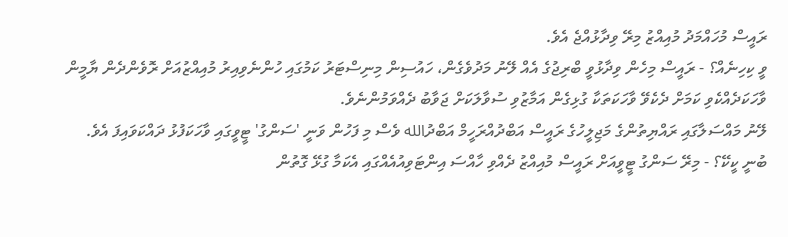ރައީސް މުހައްމަދު މުއިއްޒު މިރޭ ވިދާޅުއްޖެ އެވެ.
ވީ ކިހިނެއް؟ - ރައީސް މިހެން ވިދާޅުވީ ބްރިޖުގެ އެއް ލޭނު މަދުވެގެން، ހައުސިން މިނިސްޓަރު ކަމުގައި ހުންނެވިއިރު މުއިއްޒުއަށް ރޮވެންދެން ޔާމީން ވާހަކަދެއްކެވި ކަމަށް ދެކެވޭ ވާހަކަތަކާ ގުޅިގެން އަމާޒުވި ސުވާލަކަށް ޖަވާބު ދެއްވަމުންނެވެ.
ލޭނު މައްސަލާގައި ރައްޔިތުންގެ މަޖިލީހުގެ ރައީސް އަބްދުއްރަހީމް އަބްދުالله ވެސް މި ފަހުން ވަނީ 'ސަންގު' ޓީވީގައި ވާހަކަފުޅު ދައްކަވައިފަ އެވެ.
ބުނީ ކީކޭ؟ - މިރޭ ސަންގު ޓީވީއަށް ރައީސް މުއިއްޒު ދެއްވި ހާއްސަ އިންޓަވިއުއެއްގައި އެކަމާ ގުޅޭ ގޮތުން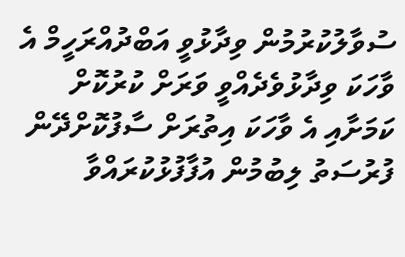ސުވާލުކުރުމުން ވިދާޅުވީ އަބްދުއްރަހީމް އެ ވާހަކަ ވިދާޅުވެދެއްވީ ވަރަށް ކުރުކޮށް ކަމަށާއި އެ ވާހަކަ އިތުރަށް ސާފުކޮށްދޭން ފުރުސަތު ލިބުމުން އުފާފުޅުކުރައްވާ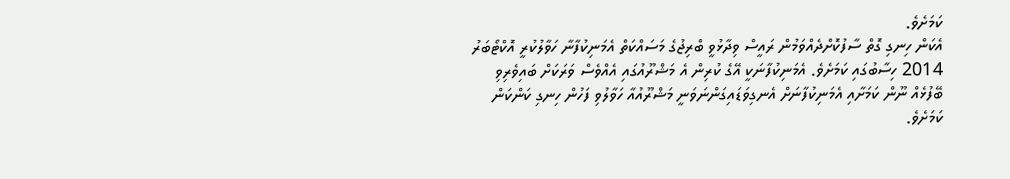ކަމަށެވެ.
އެކަން ހިނގި ގޮތް ސާފުކޮށްދެއްވަމުން ރައީސް ވިދާޅުވީ ބްރިޖުގެ މަސައްކަތް އެމަނިކުފާނާ ހަވާލުކުރީ އޮކްޓޯބަރު 2014 ހިސާބުގައި ކަމަށެވެ. އެމަނިކުފާނަކީ އޭގެ ކުރިން އެ މަޝްރޫއުގައި އެއްވެސް ވަރަކަށް ބައިވެރިވި ބޭފުޅެއް ނޫން ކަމަށާއި އެމަނިކުފާނަށް އެނގިވަޑައިގަންނަވަނީ މަޝްރޫއުއާ ހަވާލުވި ފަހުން ހިނގި ކަންކަން ކަމަށެވެ.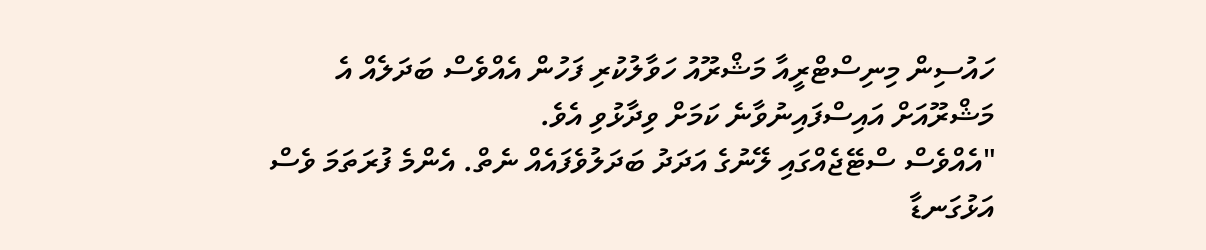ހައުސިން މިނިސްޓްރީއާ މަޝްރޫއު ހަވާލުކުރި ފަހުން އެއްވެސް ބަދަލެއް އެ މަޝްރޫއަށް އައިސްފައިނުވާނެ ކަމަށް ވިދާޅުވި އެވެ.
"އެއްވެސް ސްޓޭޖެއްގައި ލޭނުގެ އަދަދު ބަދަލުވެފައެއް ނެތް. އެންމެ ފުރަތަމަ ވެސް އަޅުގަނޑާ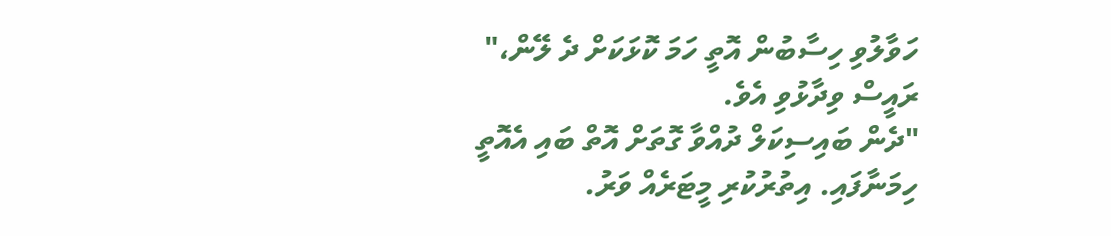ހަވާލުވި ހިސާބުން އޮތީ ހަމަ ކޮޅަކަށް ދެ ލޭން،" ރައީސް ވިދާޅުވި އެވެ.
"ދެން ބައިސިކަލް ދުއްވާ ގޮތަށް އޮތް ބައި އެއޮތީ ހިމަނާފައި. އިތުރުކުރި މީޓަރެއް ވަރު.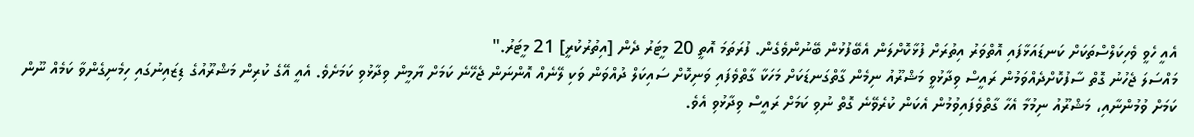އެއީ ހެވީ ވެހިކަލްސްތަކަށް ކަނޑައަޅާފައި އޮތްވަރު އިތުރަށް ފުޅާކޮށްލަން އެބޭފުޅުން ބޭނުންވެގެން. ފުރަތަމަ އޮތީ 20 މީޓަރު ދެން [އިތުރުކުރީ] 21 މީޓަރު."
މައްސަލަ ޖެހުނު ގޮތް ސާފުކޮށްދެއްވަމުން ރައީސް ވިދާޅުވީ މަޝްރޫއު ނިމެން ގާތްގަނޑަކަށް މަހަކާ ގާތްވެފައި ވަނިކޮށް ސައިކަލް ދުއްވަން ވަކި ލޭނެއް އޮންނަން ޖެހޭނެ ކަމަށް ޔާމީން ވިދާޅުވި ކަމަށެވެ. އެއީ އޭގެ ކުރިން މަޝްރޫއުގެ ޑިޒައިނުގައި ހިމެނިގެންވާ ކަމެއް ނޫން ކަމަށް ވުމުންނާއި، މަޝްރޫއު ނިމުމާ އެހާ ގާތްވެފައިވުމުން އެކަން ކުރެވޭނެ ގޮތް ނުވި ކަމަށް ރައީސް ވިދާޅުވި އެވެ.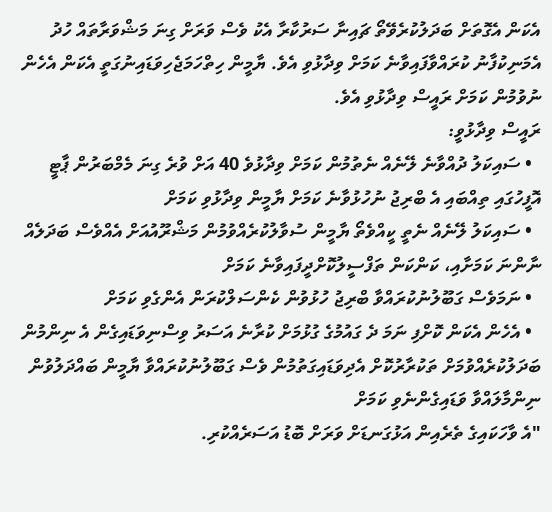އެކަން އެގޮތަށް ބަދަލުކުރެވޭތޯ ޗައިނާ ސަރުކާރާ އެކު ވެސް ވަރަށް ގިނަ މަޝްވަރާތައް ހުދު އެމަނިކުފާނު ކުރައްވާފައިވާނެ ކަމަށް ވިދާޅުވި އެވެ. ޔާމީން ހިތްހަމަޖެހިވަޑައިނުގަތީ އެކަން އެހެން ނުވުމުން ކަމަށް ރައީސް ވިދާޅުވި އެވެ.
ރައީސް ވިދާޅުވީ:
  • ސައިކަލު ދުއްވާނެ ލޭނެއް ނެތުމުން ކަމަށް ވިދާޅުވެ 40 އަށް ވުރެ ގިނަ މެމްބަރުން ޕާޓީ އޮފީހުގައި ތިއްބައި އެ ބްރިޖު ނުހުޅުވާނެ ކަމަށް ޔާމީން ވިދާޅުވި ކަމަށް
  • ސައިކަލު ލޭނެއް ނެތީ ކީއްވެތޯ ޔާމީން ސުވާލުކުރެއްވުމުން މަޝްރޫއުއަށް އެއްވެސް ބަދަލެއް ނާންނަ ކަމަށާއި، ކަންކަން ތަފްސީލުކޮށްދީފައިވާނެ ކަމަށް
  • ނަމަވެސް ގަބޫލުނުކުރައްވާ ބްރިޖު ހުޅުވުން ކެންސަލްކުރަން އެންގެވި ކަމަށް
  • އެހެން އެކަން ކޮށްފި ނަމަ ދެ ގައުމުގެ ގުޅުމަށް ކުރާނެ އަސަރު ވިސްނިވަޑައިގެން އެ ނިންމުން ބަދަލުކުރެއްވުމަށް ތަކުރާރުކޮށް އެދިވަޑައިގަތުމުން ވެސް ގަބޫލުނުކުރައްވާ ޔާމީން ބައްދަލުވުން ނިންމާލައްވާ ވަޑައިގެންނެވި ކަމަށް
"އެ ވާހަކައިގެ ތެރެއިން އަޅުގަނޑަށް ވަރަށް ބޮޑު އަސަރެއްކުރި.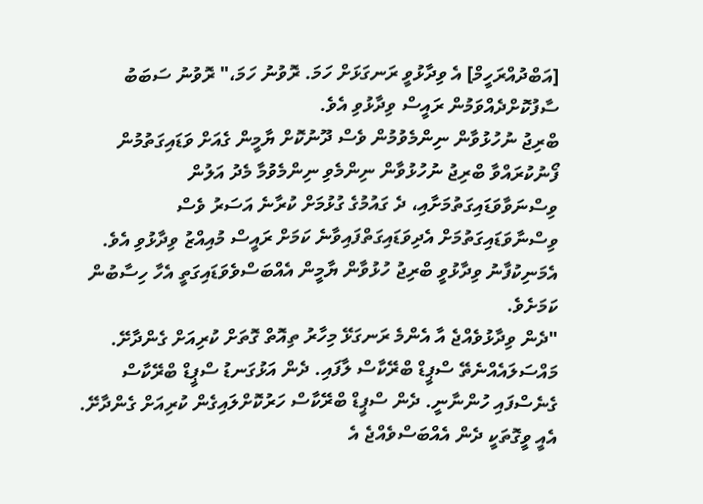[އަބްދުއްރަހީމް] އެ ވިދާޅުވީ ރަނގަޅަށް ހަމަ. ރޮވުނު ހަމަ،" ރޮވުނު ސަބަބު ސާފުކޮށްދެއްވަމުން ރައީސް ވިދާޅުވި އެވެ.
ބްރިޖު ނުހުޅުވާން ނިންމެވުމުން ވެސް ދޫނުކޮށް ޔާމީން ގެއަށް ވަޑައިގަތުމުން ފޯނުކުރައްވާ ބްރިޖު ނުހުޅުވާން ނިންމެވި ނިންމެވުމާ މެދު އަލުން ވިސްނަވާވަޑައިގަތުމަށާއި، ދެ ގައުމުގެ ގުޅުމަށް ކުރާނެ އަސަރު ވެސް ވިސްނާވަޑައިގަތުމަށް އެދިވަޑައިގަތްފައިވާނެ ކަމަށް ރައީސް މުއިއްޒު ވިދާޅުވި އެވެ. އެމަނިކުފާނު ވިދާޅުވީ ބްރިޖު ހުޅުވާން ޔާމީން އެއްބަސްވެވަޑައިގަތީ އެހާ ހިސާބުން ކަމަށެވެ.
"ދެން ވިދާޅުވެއްޖެ އާ އެންމެ ރަނގަޅޭ މިހާރު ތިއޮތް ގޮތަށް ކުރިއަށް ގެންދާށޭ. މައްސަލައެއްނެތޭ ސްޕީޑް ބްރޭކާސް ލާފައި. ދެން އަޅުގަނޑު ސްޕީޑް ބްރޭކާސް ގެނެސްފައި ހުންނާނީ. ދެން ސްޕީޑް ބްރޭކާސް ހަރުކޮށްލައިގެން ކުރިއަށް ގެންދާށޭ. އެއީ ވީގޮތަކީ ދެން އެއްބަސްވެއްޖެ އެ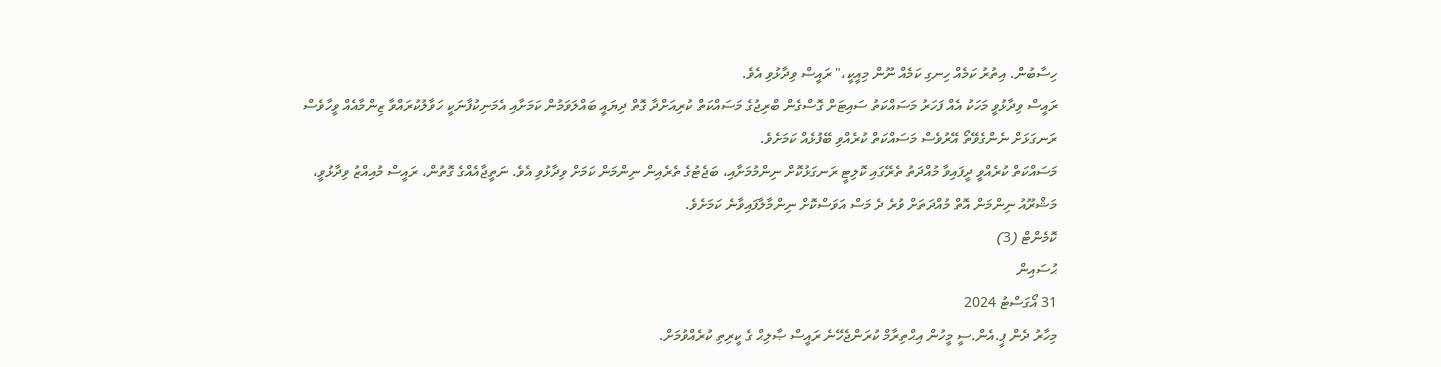ހިސާބުން. އިތުރު ކަމެއް ހިނގި ކަމެއް ނޫން މިއީކީ،" ރައީސް ވިދާޅުވި އެވެ.
ރައީސް ވިދާޅުވީ މަހަކު އެއް ފަހަރު މަސައްކަތު ސައިޓަށް ގޮސްގެން ބްރިޖުގެ މަސައްކަތް ކުރިއަށްދާ ގޮތް ދިޔައީ ބައްލަވަމުން ކަމަށާއި އެމަނިކުފާނަކީ ހަވާލުކުރައްވާ ޒިންމާއެއް ވީހާވެސް ރަނގަޅަށް ނެންގެވޭތޯ އޭރުވެސް މަސައްކަތް ކުރެއްވި ބޭފުޅެއް ކަމަށެވެ.
މަސައްކަތް ކުރެއްވީ ދީފައިވާ މުއްދަތު ތެރޭގައި ކޮލިޓީ ރަނގަޅުކޮށް ނިންމުމަށާއި، ބަޖެޓުގެ ތެރެއިން ނިންމަން ކަމަށް ވިދާޅުވި އެވެ. ނަތީޖާއެއްގެ ގޮތުން، ރައީސް މުއިއްޒު ވިދާޅުވީ، މަޝްރޫއު ނިންމަން އޮތް މުއްދަތަށް ވުރެ ދެ މަސް އަވަސްކޮށް ނިންމާލާފައިވާނެ ކަމަށެވެ.
ކޮމެންޓް (3)
ޙުސައިން
31 އޯގަސްޓު 2024
މިހާރު ދެން ޕީ.އެން.ސީ މީހުން އިޙްތިރާމް ކުރަންޖެހޭނެ ރައީސް ޞާލިޙް ގެ ކީރިތި ކުރެއްވުމަށް.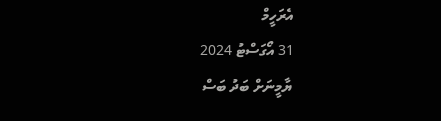އެރަހީމް
31 އޯގަސްޓު 2024
ޔާމީނަށް ބަދު ބަސް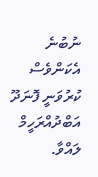ނުބުނެ އެކަންވެސް ކުރުވަނީ ފޮނަދޫ އަބްދުއްރަހީމް ލައްވާ.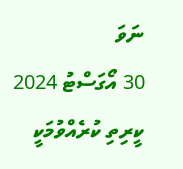ނަވަ
30 އޯގަސްޓު 2024
ކީރިތި ކުރެއްވުމަކީ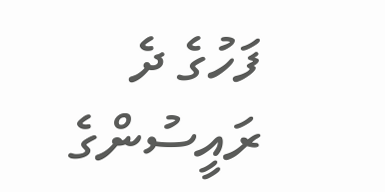ފަހުގެ ދެ ރައީސުންގެ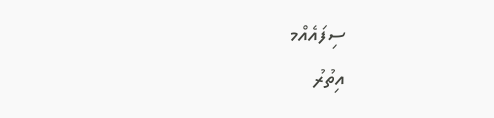ސިފައެއްމ
އިތުރު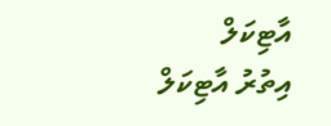އާޓިކަލް
އިތުރު އާޓިކަލް